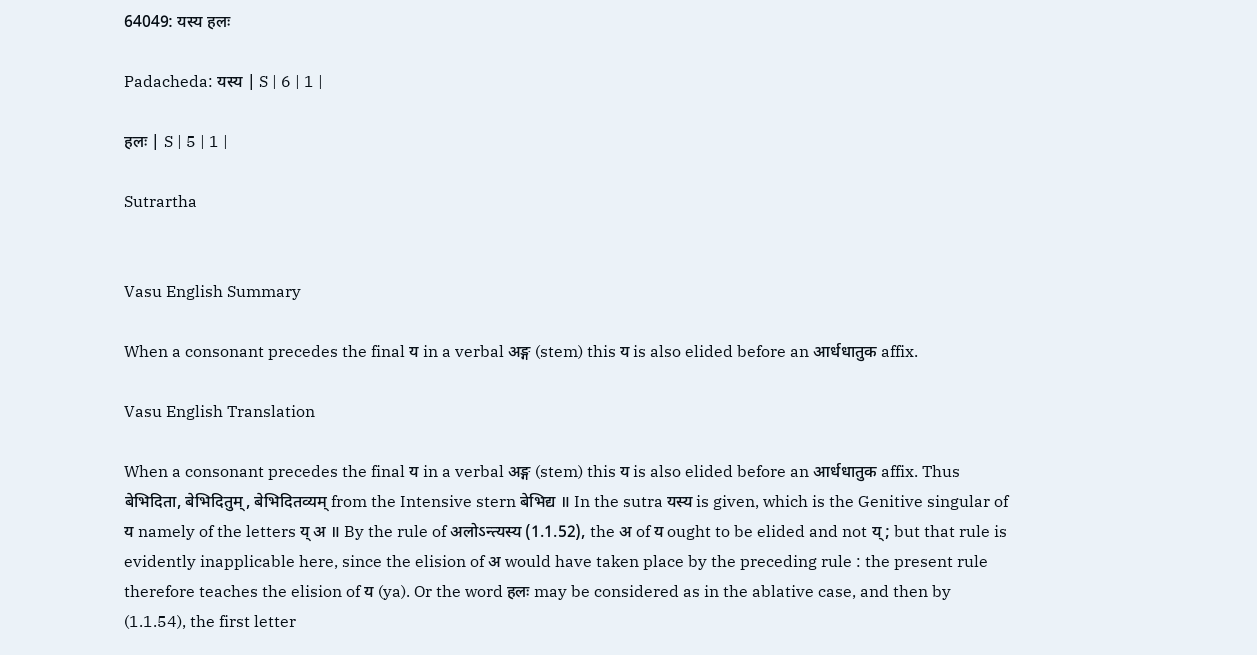64049: यस्य हलः

Padacheda: यस्य | S | 6 | 1 |

हलः | S | 5 | 1 |

Sutrartha


Vasu English Summary

When a consonant precedes the final य in a verbal अङ्ग (stem) this य is also elided before an आर्धधातुक affix.

Vasu English Translation

When a consonant precedes the final य in a verbal अङ्ग (stem) this य is also elided before an आर्धधातुक affix. Thus बेभिदिता, बेभिदितुम्, बेभिदितव्यम् from the Intensive stern बेभिद्य ॥ In the sutra यस्य is given, which is the Genitive singular of य namely of the letters य् अ ॥ By the rule of अलोऽन्त्यस्य (1.1.52), the अ of य ought to be elided and not य्; but that rule is evidently inapplicable here, since the elision of अ would have taken place by the preceding rule : the present rule therefore teaches the elision of य (ya). Or the word हलः may be considered as in the ablative case, and then by (1.1.54), the first letter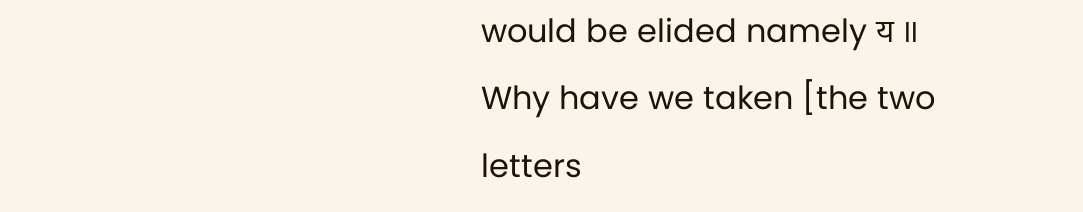would be elided namely य ॥ Why have we taken [the two letters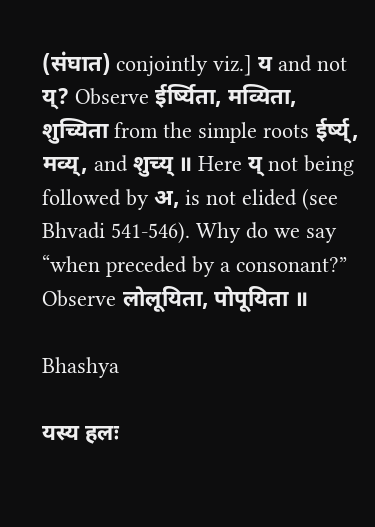(संघात) conjointly viz.] य and not य्? Observe ईर्ष्यिता, मव्यिता, शुच्यिता from the simple roots ईर्ष्य्, मव्य्, and शुच्य् ॥ Here य् not being followed by अ, is not elided (see Bhvadi 541-546). Why do we say “when preceded by a consonant?” Observe लोलूयिता, पोपूयिता ॥

Bhashya

यस्य हलः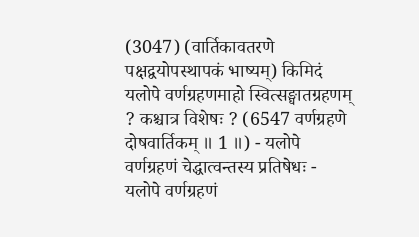(3047) (वार्तिकावतरणे पक्षद्वयोपस्थापकं भाष्यम्) किमिदं यलोपे वर्णग्रहणमाहो स्वित्सङ्घातग्रहणम् ? कश्चात्र विशेषः ? (6547 वर्णग्रहणे दोषवार्तिकम् ॥ 1 ॥) - यलोपे वर्णग्रहणं चेद्धात्वन्तस्य प्रतिषेधः - यलोपे वर्णग्रहणं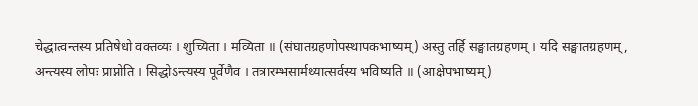चेद्धात्वन्तस्य प्रतिषेधो वक्तव्यः । शुच्यिता । मव्यिता ॥ (संघातग्रहणोपस्थापकभाष्यम्) अस्तु तर्हि सङ्घातग्रहणम् । यदि सङ्घातग्रहणम्, अन्त्यस्य लोपः प्राप्नोति । सिद्धोऽन्त्यस्य पूर्वेणैव । तत्रारम्भसार्मथ्यात्सर्वस्य भविष्यति ॥ (आक्षेपभाष्यम्)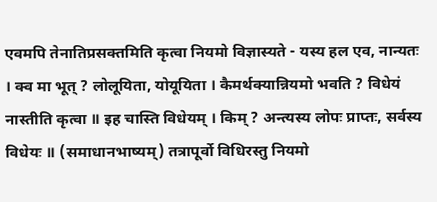एवमपि तेनातिप्रसक्तमिति कृत्वा नियमो विज्ञास्यते - यस्य हल एव, नान्यतः । क्व मा भूत् ? लोलूयिता, योयूयिता । कैमर्थक्यान्नियमो भवति ? विधेयं नास्तीति कृत्वा ॥ इह चास्ति विधेयम् । किम् ? अन्त्यस्य लोपः प्राप्तः, सर्वस्य विधेयः ॥ (समाधानभाष्यम्) तत्रापूर्वो विधिरस्तु नियमो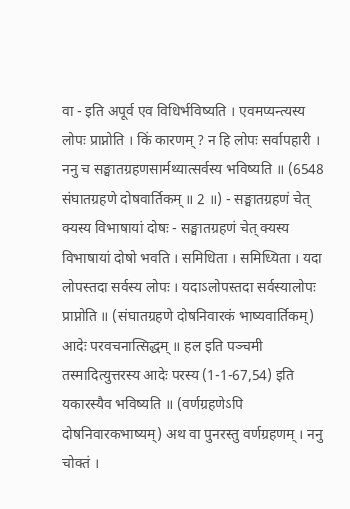वा - इति अपूर्व एव विधिर्भविष्यति । एवमप्यन्त्यस्य लोपः प्राप्नोति । किं कारणम् ? न हि लोपः सर्वापहारी । ननु च सङ्घातग्रहणसार्मथ्यात्सर्वस्य भविष्यति ॥ (6548 संघातग्रहणे दोषवार्तिकम् ॥ 2 ॥) - सङ्घातग्रहणं चेत् क्यस्य विभाषायां दोषः - सङ्घातग्रहणं चेत् क्यस्य विभाषायां दोषो भवति । समिधिता । समिध्यिता । यदा लोपस्तदा सर्वस्य लोपः । यदाऽलोपस्तदा सर्वस्यालोपः प्राप्नोति ॥ (संघातग्रहणे दोषनिवारकं भाष्यवार्तिकम्) आदेः परवचनात्सिद्धम् ॥ हल इति पञ्चमी तस्मादित्युत्तरस्य आदेः परस्य (1-1-67,54) इति यकारस्यैव भविष्यति ॥ (वर्णग्रहणेऽपि दोषनिवारकभाष्यम्) अथ वा पुनरस्तु वर्णग्रहणम् । ननु चोक्तं ।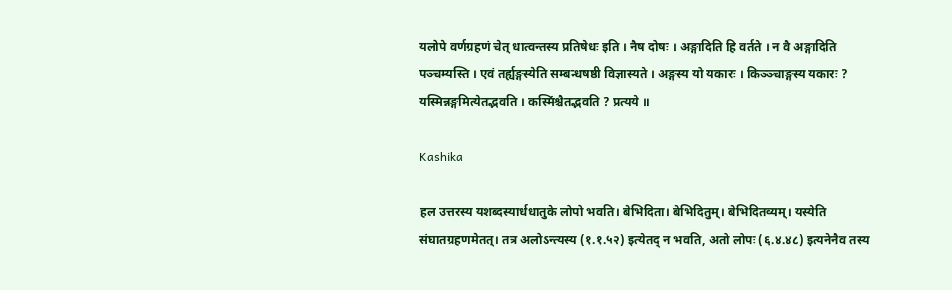यलोपे वर्णग्रहणं चेत् धात्वन्तस्य प्रतिषेधः इति । नैष दोषः । अङ्गादिति हि वर्तते । न वै अङ्गादिति पञ्चम्यस्ति । एवं तर्ह्यङ्गस्येति सम्बन्धषष्ठी विज्ञास्यते । अङ्गस्य यो यकारः । किञ्ञ्चाङ्गस्य यकारः ? यस्मिन्नङ्गमित्येतद्भवति । कस्मिंश्चैतद्भवति ? प्रत्यये ॥

Kashika

हल उत्तरस्य यशब्दस्यार्धधातुके लोपो भवति। बेभिदिता। बेभिदितुम्। बेभिदितव्यम्। यस्येति संघातग्रहणमेतत्। तत्र अलोऽन्त्यस्य (१.१.५२) इत्येतद् न भवति, अतो लोपः (६.४.४८) इत्यनेनैव तस्य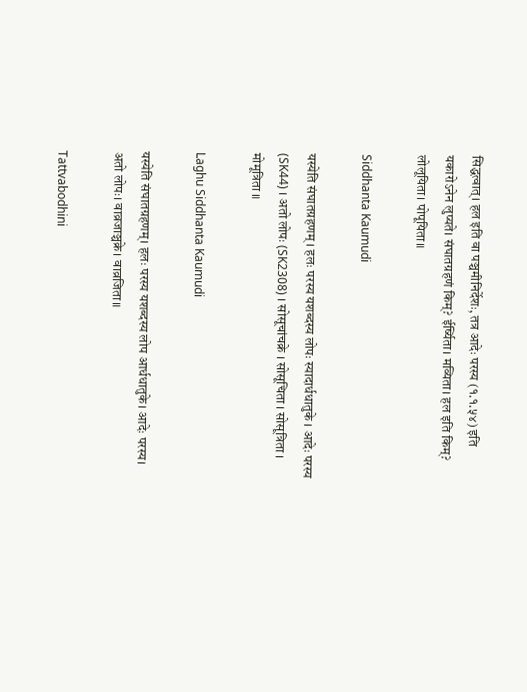सिद्धत्वात्। हल इति वा पञ्चमीनिर्देशः, तत्र आदेः परस्य (१.१.५४) इति यकारोऽनेन लुप्यते। संघातग्रहणं किम्? ईर्ष्यिता। मव्यिता। हल इति किम्? लोलूयिता। पोपूयिता॥

Siddhanta Kaumudi

यस्येति संघातग्रहणम् । हलः परस्य यशब्दस्य लोपः स्यादार्धधातुके । आदेः परस्य (SK44) । अतो लोपः (SK2308) । सोसूचांचक्रे । सोसूचिता । सोसूत्रिता । मोमूत्रिता ॥

Laghu Siddhanta Kaumudi

यस्येति संघातग्रहणम्। हलः परस्य यशब्दस्य लोप आर्धधातुके। आदेः परस्य। अतो लोपः। वाव्रजाञ्चक्रे। वाव्रजिता॥

Tattvabodhini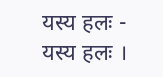यस्य हलः - यस्य हलः ।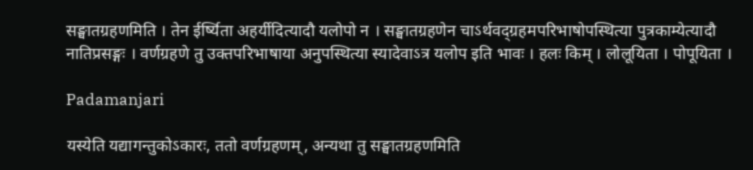सङ्घातग्रहणमिति । तेन ईर्ष्यिता अहर्यीदित्यादौ यलोपो न । सङ्घातग्रहणेन चाऽर्थवद्ग्रहमपरिभाषोपस्थित्या पुत्रकाम्येत्यादौ नातिप्रसङ्गः । वर्णग्रहणे तु उक्तपरिभाषाया अनुपस्थित्या स्यादेवाऽत्र यलोप इति भावः । हलः किम् । लोलूयिता । पोपूयिता ।

Padamanjari

यस्येति यद्यागन्तुकोऽकारः, ततो वर्णग्रहणम्, अन्यथा तु सङ्घातग्रहणमिति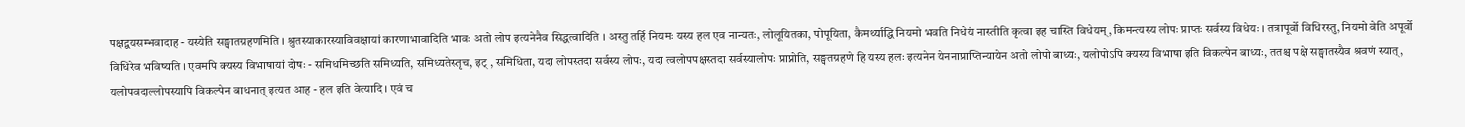पक्षद्वयसम्भवादाह - यस्येति सङ्घातग्रहणमिति । श्रुतस्याकारस्याविवक्षायां कारणाभावादिति भावः अतो लोप इत्यनेनैव सिद्धत्वादिति । अस्तु तर्हि नियमः यस्य हल एव नान्यतः, लोलूयितका, पोपूयिता, कैमर्थ्याद्धि नियमो भवति निधेयं नास्तीति कृत्वा इह चास्ति विधेयम्, किमन्त्यस्य लोपः प्राप्तः सर्वस्य विधेयः । तत्रापूर्वो विधिरस्तु, नियमो वेति अपूर्वो विधिरेव भविष्यति । एवमपि क्यस्य विभाषायां दोषः - समिधमिच्छति समिध्यति, समिध्यतेस्तृच, इट् , समिधिता, यदा लोपस्तदा सर्वस्य लोपः, यदा त्वलोपपक्षस्तदा सर्वस्यालोपः प्राप्नोति, सङ्घतग्रहणे हि यस्य हलः इत्यनेन येननाप्राप्तिन्यायेन अतो लोपो बाध्यः, यलोपोऽपि क्यस्य विभाषा इति विकल्पेन बाध्यः, ततश्च पक्षे सङ्घातस्यैव श्रवणं स्यात्, यलोपवदाल्लोपस्यापि विकल्पेन बाधनात् इत्यत आह - हल इति वेत्यादि । एवं च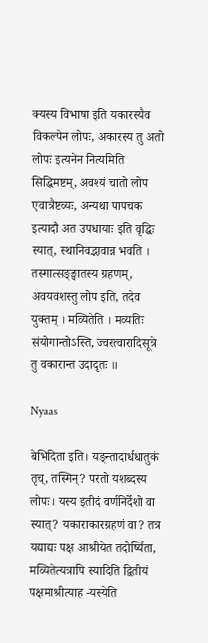क्यस्य विभाषा इति यकारस्यैव विकल्पेन लोपः, अकारस्य तु अतो लोपः इत्यनेन नित्यमिति सिद्धिमष्टम्, अवश्यं चातो लोप एवात्रैष्टव्यः, अन्यथा पापचक इत्यादौ अत उपधायाः इति वृद्धिः स्यात्, स्थानिवद्भावान्न भवति । तस्मात्सङ्ङ्घातस्य ग्रहणम्, अवयवशस्तु लोप इति, तदेव युक्तम् । मव्यितेति । मव्यतिः संयोगान्तोऽस्ति, ज्वरत्वारादिसूत्रे तु वकारान्त उदादृतः ॥

Nyaas

बेभिदिता इति। यङ्न्तादार्धधातुकं तृच्, तस्मिन्? परतो यशब्दस्य लोपः। यस्य इतीदं वर्णनिर्देशो वा स्यात्? यकाराकारग्रहणं वा? तत्र यद्याद्यः पक्ष आश्रीयेत तदोर्ष्यिता, मव्यितेत्यत्रापि स्यादिति द्वितीयं पक्षमाश्रीत्याह -यस्येति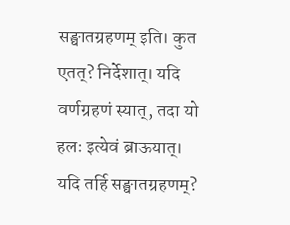सङ्घातग्रहणम् इति। कुत एतत्? निर्देशात्। यदि वर्णग्रहणं स्यात्, तदा यो हलः इत्येवं ब्राऊयात्। यदि तर्हि सङ्घातग्रहणम्?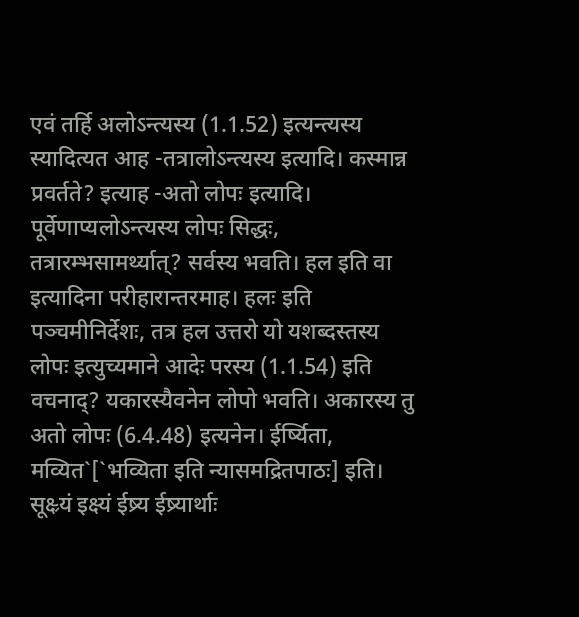एवं तर्हि अलोऽन्त्यस्य (1.1.52) इत्यन्त्यस्य स्यादित्यत आह -तत्रालोऽन्त्यस्य इत्यादि। कस्मान्न प्रवर्तते? इत्याह -अतो लोपः इत्यादि। पूर्वेणाप्यलोऽन्त्यस्य लोपः सिद्धः, तत्रारम्भसामर्थ्यात्? सर्वस्य भवति। हल इति वा इत्यादिना परीहारान्तरमाह। हलः इति पञ्चमीनिर्देशः, तत्र हल उत्तरो यो यशब्दस्तस्य लोपः इत्युच्यमाने आदेः परस्य (1.1.54) इति वचनाद्? यकारस्यैवनेन लोपो भवति। अकारस्य तु अतो लोपः (6.4.48) इत्यनेन। ईर्ष्यिता, मव्यित`[`भव्यिता इति न्यासमद्रितपाठः] इति। सूक्ष्र्यं इक्ष्यं ईष्र्य ईष्र्यार्थाः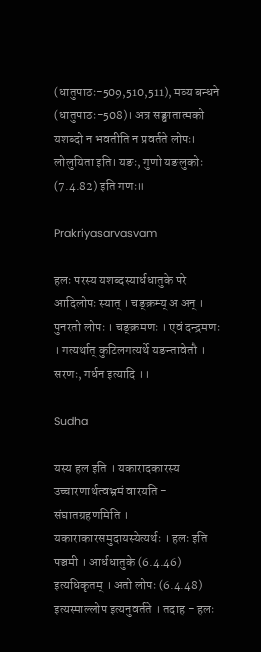(धातुपाठः-509,510,511), मव्य बन्धने (धातुपाठः-508)। अत्र सङ्घातात्मको यशब्दो न भवतीति न प्रवर्तते लोपः। लोलुयिता इति। यङः, गुणो यङलुकोः (7.4.82) इति गणः॥

Prakriyasarvasvam

हलः परस्य यशब्दस्यार्धधातुके परे आदिलोपः स्यात् । चङ्क्रम्य् अ अन् । पुनरतो लोपः । चङ्क्रमणः । एवं दन्द्रमणः । गत्यर्थात् कुटिलगत्यर्थे यङन्तावेतौ । सरणः, गर्धन इत्यादि ।।

Sudha

यस्य हल इति । यकारादकारस्य उच्चारणार्थत्वभ्रमं वारयति - संघातग्रहणमिति । यकाराकारसमुदायस्येत्यर्थः । हलः इति पञ्चमी । आर्धधातुके (6.4.46) इत्यधिकृतम् । अतो लोपः (6.4.48) इत्यस्माल्लोप इत्यनुवर्तते । तदाह - हलः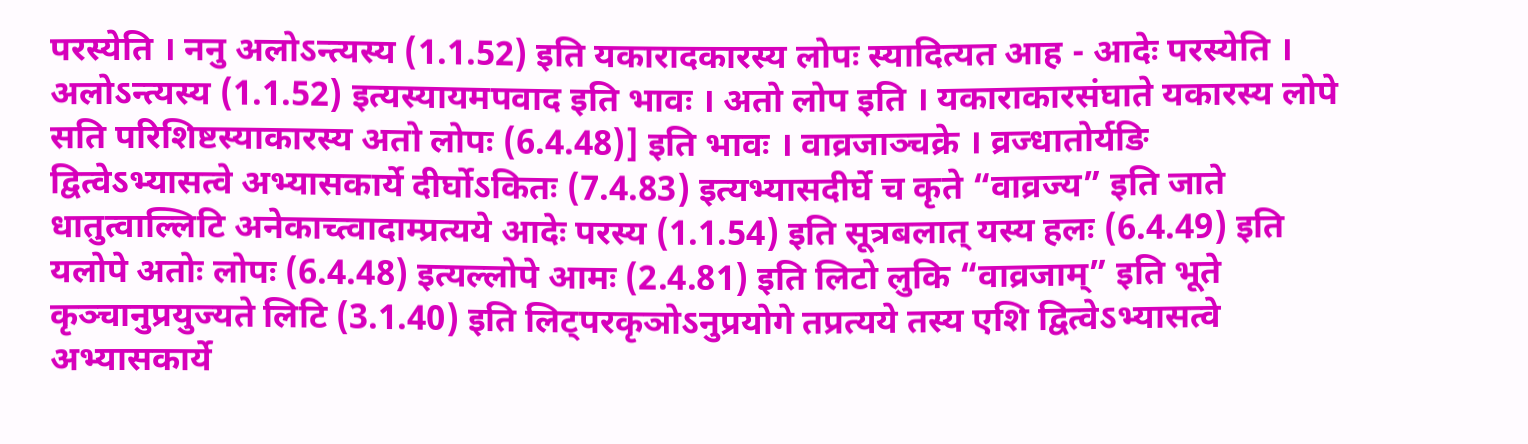परस्येति । ननु अलोऽन्त्यस्य (1.1.52) इति यकारादकारस्य लोपः स्यादित्यत आह - आदेः परस्येति । अलोऽन्त्यस्य (1.1.52) इत्यस्यायमपवाद इति भावः । अतो लोप इति । यकाराकारसंघाते यकारस्य लोपे सति परिशिष्टस्याकारस्य अतो लोपः (6.4.48)] इति भावः । वाव्रजाञ्चक्रे । व्रज्धातोर्यङि द्वित्वेऽभ्यासत्वे अभ्यासकार्ये दीर्घोऽकितः (7.4.83) इत्यभ्यासदीर्घे च कृते “वाव्रज्य” इति जाते धातुत्वाल्लिटि अनेकाच्त्वादाम्प्रत्यये आदेः परस्य (1.1.54) इति सूत्रबलात् यस्य हलः (6.4.49) इति यलोपे अतोः लोपः (6.4.48) इत्यल्लोपे आमः (2.4.81) इति लिटो लुकि “वाव्रजाम्” इति भूते कृञ्चानुप्रयुज्यते लिटि (3.1.40) इति लिट्परकृञोऽनुप्रयोगे तप्रत्यये तस्य एशि द्वित्वेऽभ्यासत्वे अभ्यासकार्ये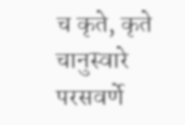च कृते, कृते चानुस्वारे परसवर्णे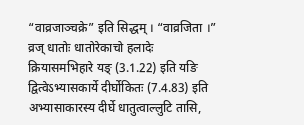“वाव्रजाञ्चक्रे” इति सिद्धम् । “वाव्रजिता ।” व्रज् धातोः धातोरेकाचो हलादेः क्रियासमभिहारे यङ् (3.1.22) इति यङि द्वित्वेऽभ्यासकार्ये दीर्घोकितः (7.4.83) इति अभ्यासाकारस्य दीर्घे धातुत्वाल्लुटि तासि,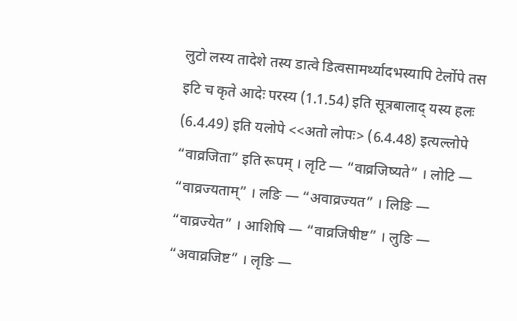लुटो लस्य तादेशे तस्य डात्वे डित्वसामर्थ्यादभस्यापि टेर्लोपे तस इटि च कृते आदेः परस्य (1.1.54) इति सूत्रबालाद् यस्य हलः (6.4.49) इति यलोपे <<अतो लोपः> (6.4.48) इत्यल्लोपे “वाव्रजिता” इति रूपम् । लृटि — “वाव्रजिष्यते” । लोटि — “वाव्रज्यताम्” । लङि — “अवाव्रज्यत” । लिङि — “वाव्रज्येत” । आशिषि — “वाव्रजिषीष्ट” । लुङि — “अवाव्रजिष्ट” । लृङि —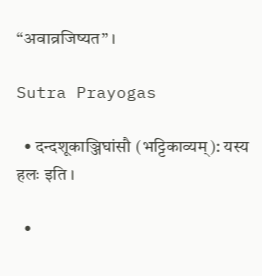“अवाव्रजिष्यत” ।

Sutra Prayogas

  • दन्दशूकाञ्जिघांसौ (भट्टिकाव्यम्): यस्य हलः इति ।

  •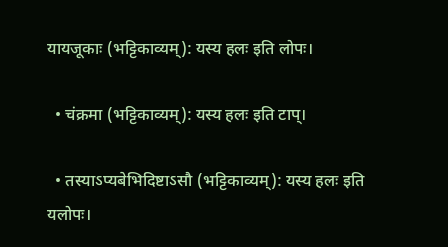यायजूकाः (भट्टिकाव्यम्): यस्य हलः इति लोपः।

  • चंक्रमा (भट्टिकाव्यम्): यस्य हलः इति टाप्।

  • तस्याऽप्यबेभिदिष्टाऽसौ (भट्टिकाव्यम्): यस्य हलः इति यलोपः।